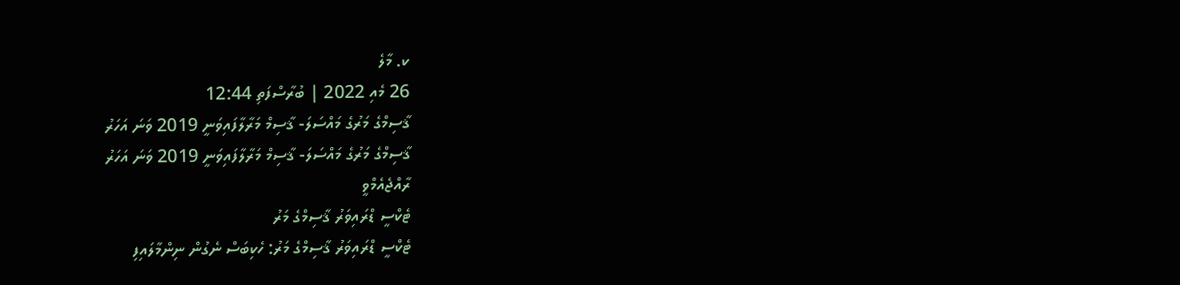ކ. މާލެ
26 މެއި 2022 | ބުރާސްފަތި 12:44
ޤާސިމްގެ މަރުގެ މައްސަލަ- ޤާސިމް މަރާލާފައިވަނީ 2019 ވަނަ އަހަރު
ޤާސިމްގެ މަރުގެ މައްސަލަ- ޤާސިމް މަރާލާފައިވަނީ 2019 ވަނަ އަހަރު
ރާއްޖެއެމްވީ
ޓެކްސީ ޑްރައިވަރު ޤާސިމްގެ މަރު
ޓެކްސީ ޑްރައިވަރު ޤާސިމްގެ މަރު: ހެކިބަސް ނެގުން ނިންމާލައިފި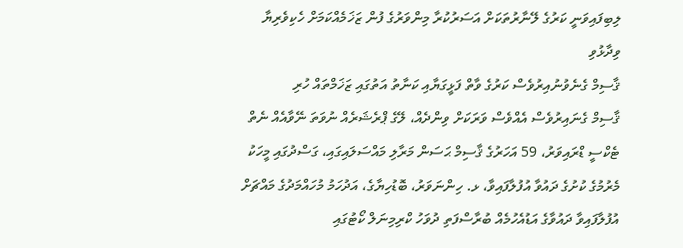ލިބިފައިވަނީ ކަރުގެ ލޭނާރުތަކަށް އަސަރުކުރާ މިންވަރުގެ ފުން ޒަޚަމެއްކަމަށް ހެކިވެރިޔާ ވިދާޅުވި
ޤާސިމް ގެނެވުނުއިރުވެސް ކަރުގެ ވާތް ފަޅީގަޔާއި ކަނާތު އަތުގައި ޒަޚަމްތައް ހުރި
ޤާސިމް ގެނައިރުވެސް އެއްވެސް ވަރަކަށް ވިންދެއް، ލޭގެ ޕްރެޝަރެއް ނުވަތަ ނޭވާއެއް ނެތް
ޓެކްސީ ޑްރައިވަރު، 59 އަހަރުގެ ޤާސިމް ޙަސަން މަރާލި މައްސަލައިގައި، ގަސްދުގައި މީހަކު މެރުމުގެ ކުށުގެ ދައުވާ އުފުލާފައިވާ، ޅ. ހިންނަވަރު، ބޮޑުހިޔާގެ، އަދުހަމު މުހައްމަދުގެ މައްޗަށް އުފުލާފައިވާ ދައުވާގެ އަޑުއެހުމެއް ބުރާސްފަތި ދުވަހު ކްރިމިނަލް ކޯޓުގައި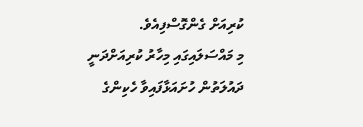ކުރިއަށް ގެންގޮސްފިއެވެ.
މި މައްސަލައިގައި މިހާރު ކުރިއަށްދަނީ ދައުލަތުން ހުށައަޅާފައިވާ ހެކިންގެ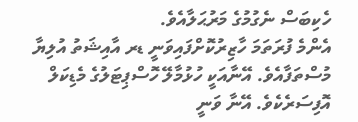ހެކިބަސް ނެގުމުގެ މަރުޙަލާއެވެ.
އެންމެ ފުރަތަމަ ހާޒިރުކޮށްފައިވަނީ ޑރ އާއިޝަތު އުލިޔާ މުސްތަފާއެވެ. އޭނާއަކީ ހުޅުމާލޭ ހޮސްޕިޓަލުގެ މެޑިކަލް އޮފިސަރެކެވެ. އޭނާ ވަނީ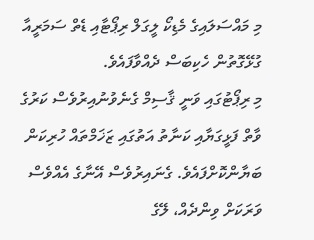މި މައްސަލައިގެ މެޑިކޯ ލީގަލް ރިޕޯޓާއި ޑެތް ސަމަރީއާ ގުޅޭގޮތުން ހެކިބަސް ދެއްވާފައެވެ.
މި ރިޕޯޓުގައި ވަނީ ޤާސިމް ގެނެވުނުއިރުވެސް ކަރުގެ ވާތް ފަޅީގަޔާއި ކަނާތު އަތުގައި ޒަޚަމްތައް ހުރިކަން ބަޔާންކޮށްފައެވެ. ގެނައިރުވެސް އޭނާގެ އެއްވެސް ވަރަކަށް ވިންދެއް، ލޭގެ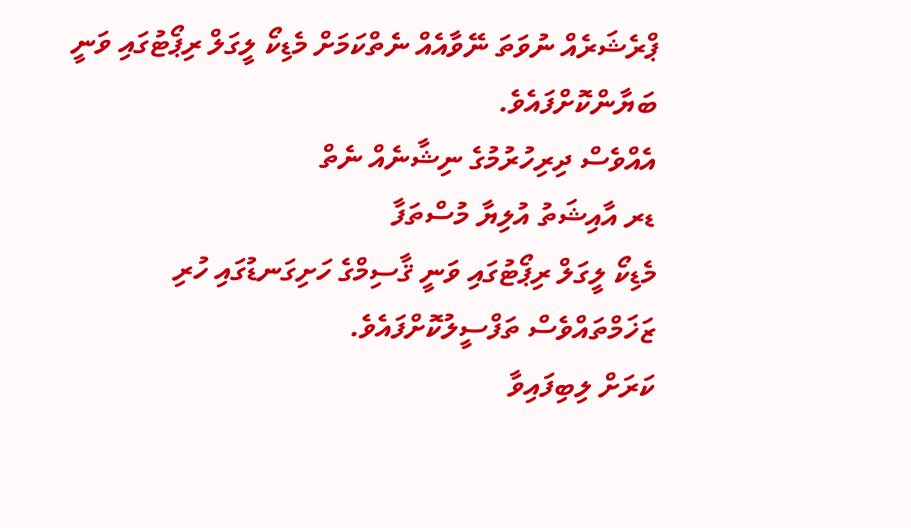ޕްރެޝަރެއް ނުވަތަ ނޭވާއެއް ނެތްކަމަށް މެޑިކޯ ލީގަލް ރިޕޯޓުގައި ވަނީ ބަޔާންކޮށްފައެވެ.
އެއްވެސް ދިރިހުރުމުގެ ނިޝާނެއް ނެތް
ޑރ އާއިޝަތު އުލިޔާ މުސްތަފާ
މެޑިކޯ ލީގަލް ރިޕޯޓުގައި ވަނީ ޤާސިމްގެ ހަށިގަނޑުގައި ހުރި ޒަޚަމްތައްވެސް ތަފްސީލުކޮށްފައެވެ.
ކަރަށް ލިބިފައިވާ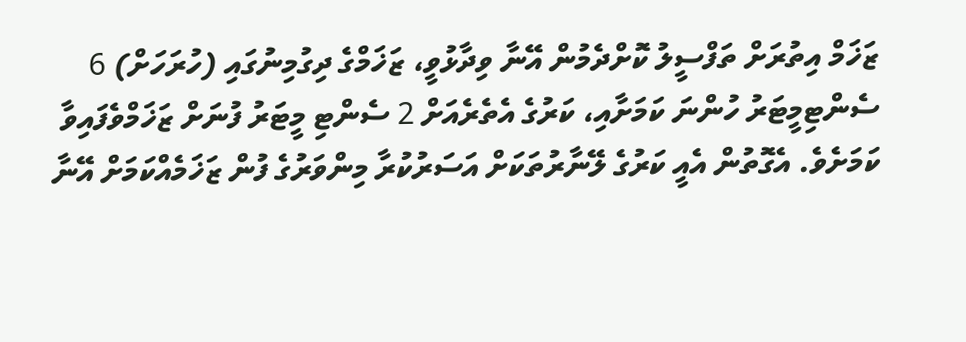ޒަޚަމް އިތުރަށް ތަފްސީލު ކޮށްދެމުން އޭނާ ވިދާޅުވީ، ޒަޚަމްގެ ދިގުމިނުގައި (ހުރަހަށް) 6 ސެންޓިމީޓަރު ހުންނަ ކަމަށާއި، ކަރުގެ އެތެރެއަށް 2 ސެންޓި މީޓަރު ފުނަށް ޒަޚަމްވެފައިވާ ކަމަށެވެ. އެގޮތުން އެއީ ކަރުގެ ލޭނާރުތަކަށް އަސަރުކުރާ މިންވަރުގެ ފުން ޒަޚަމެއްކަމަށް އޭނާ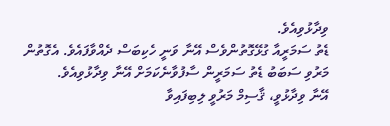ވިދާޅުވިއެވެ.
ޑެތު ސަމަރީއާ ގުޅޭގޮތުންވެސް އޭނާ ވަނީ ހެކިބަސް ދެއްވާފައެވެ. އެގޮތުން މަރުވި ސަބަބު ޑެތު ސަމަރީން ސާފުވާނެކަމަށް އޭނާ ވިދާޅުވިއެވެ.
އޭނާ ވިދާޅުވީ، ޤާސިމް މަރުވީ ލިބިފައިވާ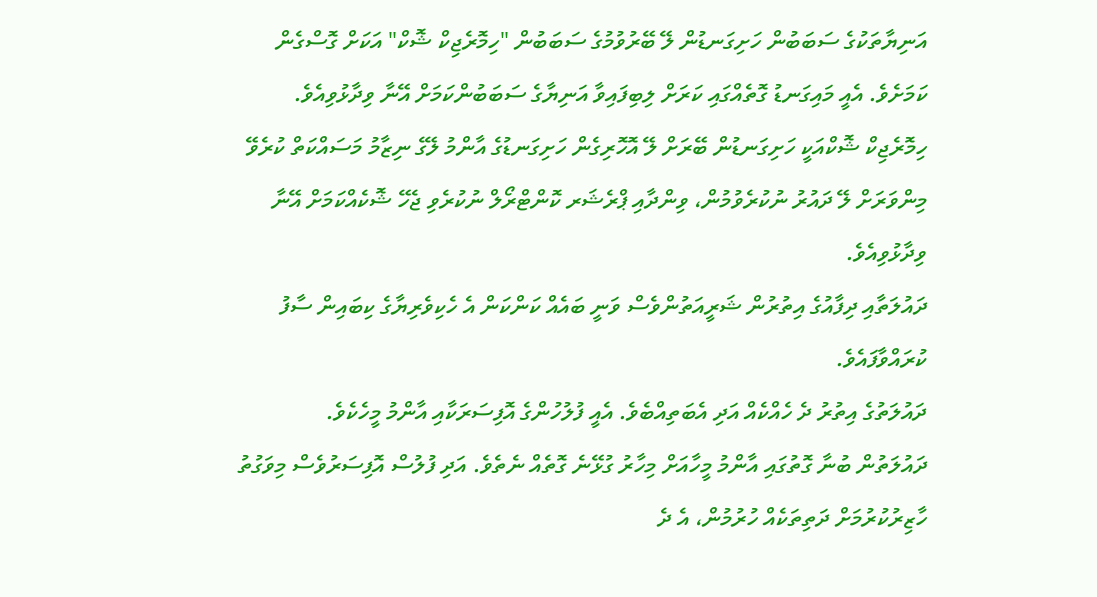އަނިޔާތަކުގެ ސަބަބުން ހަށިގަނޑުން ލޭ ބޭރުވުމުގެ ސަބަބުން "ހިމޮރެޖިކް ޝޮކް" އަކަށް ގޮސްގެން ކަމަށެވެ. އެއީ މައިގަނޑު ގޮތެއްގައި ކަރަށް ލިބިފައިވާ އަނިޔާގެ ސަބަބުންކަމަށް އޭނާ ވިދާޅުވިއެވެ.
ހިމޮރެޖިކް ޝޮކްއަކީ ހަށިގަނޑުން ބޭރަށް ލޭ އޮހޮރިގެން ހަށިގަނޑުގެ އާންމު ލޭގެ ނިޒާމު މަސައްކަތް ކުރެވޭ މިންވަރަށް ލޭ ދައުރު ނުކުރެވުމުން، ވިންދާއި ޕްރެޝަރ ކޮންޓްރޯލް ނުކުރެވި ޖެހޭ ޝޮކެއްކަމަށް އޭނާ ވިދާޅުވިއެވެ.
ދައުލަތާއި ދިފާއުގެ އިތުރުން ޝަރީއަތުންވެސް ވަނީ ބައެއް ކަންކަން އެ ހެކިވެރިޔާގެ ކިބައިން ސާފު ކުރައްވާފައެވެ.
ދައުލަތުގެ އިތުރު ދެ ހެއްކެއް އަދި އެބަތިއްބެވެ. އެއީ ފުލުހުންގެ އޮފިސަރަކާއި އާންމު މީހެކެވެ.
ދައުލަތުން ބުނާ ގޮތުގައި އާންމު މީހާއަށް މިހާރު ގުޅޭނެ ގޮތެއް ނެތެވެ. އަދި ފުލުސް އޮފިސަރުވެސް މިވަގުތު ހާޒިރުކުރުމަށް ދަތިތަކެއް ހުރުމުން، އެ ދެ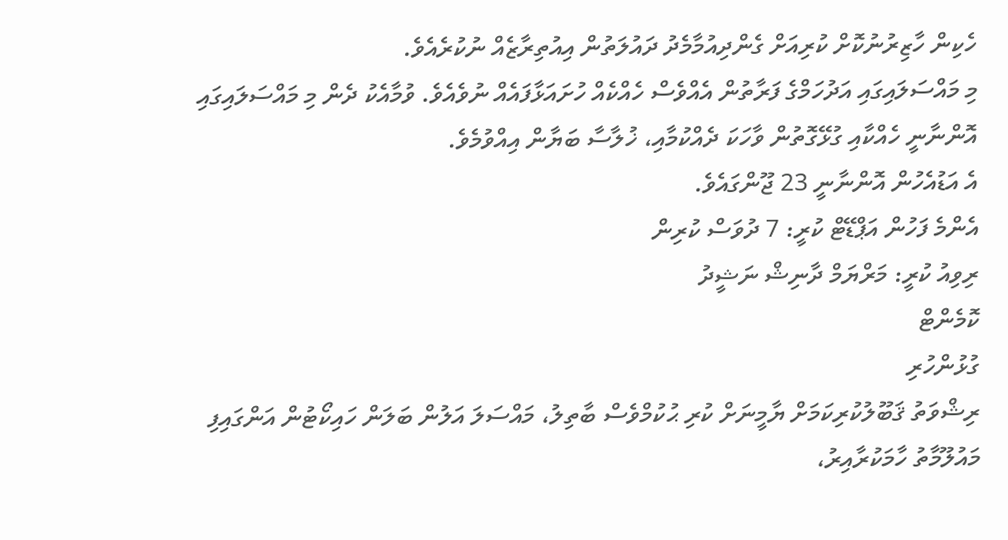ހެކިން ހާޒިރުނުކޮށް ކުރިއަށް ގެންދިއުމާމެދު ދައުލަތުން އިއުތިރާޒެއް ނުކުރެއެވެ.
މި މައްސަލައިގައި އަދުހަމްގެ ފަރާތުން އެއްވެސް ހެއްކެއް ހުށައަޅާފައެއް ނުވެއެވެ. ވުމާއެކު ދެން މި މައްސަލައިގައި އޮންނާނީ ހެއްކާއި ގުޅޭގޮތުން ވާހަކަ ދެއްކުމާއި، ޚުލާސާ ބަޔާން އިއްވުމެވެ.
އެ އަޑުއެހުން އޮންނާނީ 23 ޖޫންގައެވެ.
އެންމެ ފަހުން އަޕްޑޭޓް ކުރީ: 7 ދުވަސް ކުރިން
ރިވިއު ކުރީ: މަރްޔަމް ދާނިޝް ނަޝީދު
ކޮމެންޓް
ގުޅުންހުރި
ރިޝްވަތު ޤަބޫލުކުރިކަމަށް ޔާމީނަށް ކުރި ޙުކުމްވެސް ބާތިލު، މައްސަލަ އަލުން ބަލަން ހައިކޯޓުން އަންގައިފި
މައުލޫމާތު ހާމަކުރާއިރު،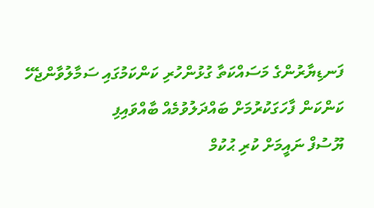ފަނޑިޔާރުންގެ މަސައްކަތާ ގުޅުންހުރި ކަންކަމުގައި ސަމާލުވާންޖެހޭ ކަންކަން ފާހަގަކުރުމަށް ބައްދަލުވުމެއް ބާއްވައިފި
ޔޫސުފް ނައީމަށް ކުރި ޙުކުމް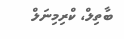ބާތިލް، ކްރިމިނަލް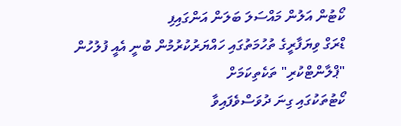ކޯޓުން އަލުން މައްސަލަ ބަލަން އަންގައިފި
ޑްރަގް ވިޔަފާރީގެ ތުހުމަތުގައި ހައްޔަރުކުރުމުން ބުނީ އެއީ ފުލުހުން "ޕްލާންޓްކުރި" ތަކެތިކަމަށް
ކޯޓުތަކުގައި ގިނަ ދުވަސްވެފައިވާ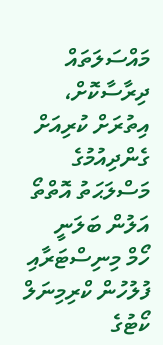މައްސަލަތައް ދިރާސާކޮށް، އިތުރަށް ކުރިއަށް ގެންދިއުމުގެ މަސްލަޙަތު އޮތްތޯ އަލުން ބަލަނީ
ހޯމް މިނިސްޓަރާއި ފުލުހުން ކްރިމިނަލް ކޯޓުގެ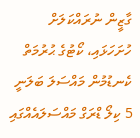ގާޒީން ނުރައްކަލަށް ހުށަހަޅައި، ކޯޓުގެ ޙުރުމަތް ކެނޑުމުން މައްސަލަ ބަލަނީ
5 ކިލޯ ޑްރަގް މައްސަލައެއްގައި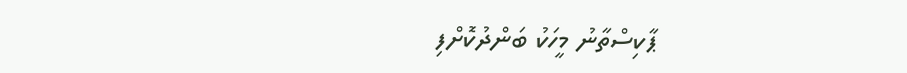ޕާކިސްތާނު މީހަކު ބަންދުކޮށްފި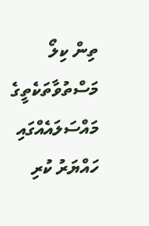ތިން ކިލޯ މަސްތުވާތަކެތީގެ މައްސަލައެއްގައި ހައްޔަރު ކުރި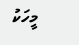މީހަކު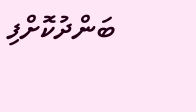ބަންދުކޮށްފި